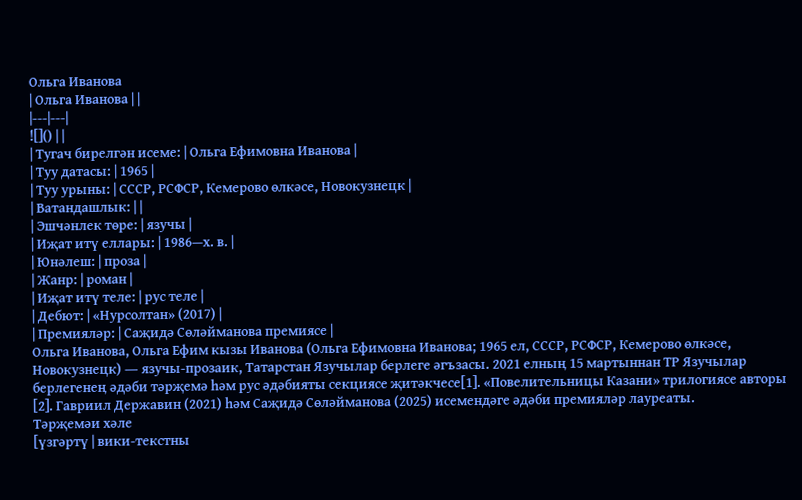Ольга Иванова
| Ольга Иванова | |
|---|---|
![]() | |
| Тугач бирелгән исеме: | Ольга Ефимовна Иванова |
| Туу датасы: | 1965 |
| Туу урыны: | СССР, РСФСР, Кемерово өлкәсе, Новокузнецк |
| Ватандашлык: | |
| Эшчәнлек төре: | язучы |
| Иҗат итү еллары: | 1986—х. в. |
| Юнәлеш: | проза |
| Жанр: | роман |
| Иҗат итү теле: | рус теле |
| Дебют: | «Нурсолтан» (2017) |
| Премияләр: | Саҗидә Сөләйманова премиясе |
Ольга Иванова, Ольга Ефим кызы Иванова (Ольга Ефимовна Иванова; 1965 ел, СССР, РСФСР, Кемерово өлкәсе, Новокузнецк) ― язучы-прозаик, Татарстан Язучылар берлеге әгъзасы. 2021 елның 15 мартыннан ТР Язучылар берлегенең әдәби тәрҗемә һәм рус әдәбияты секциясе җитәкчесе[1]. «Повелительницы Казани» трилогиясе авторы [2]. Гавриил Державин (2021) һәм Саҗидә Сөләйманова (2025) исемендәге әдәби премияләр лауреаты.
Тәрҗемәи хәле
[үзгәртү | вики-текстны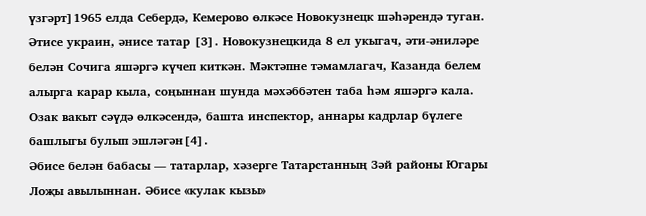үзгәрт]1965 елда Себердә, Кемерово өлкәсе Новокузнецк шәһәрендә туган. Әтисе украин, әнисе татар [3]. Новокузнецкида 8 ел укыгач, әти-әниләре белән Сочига яшәргә күчеп киткән. Мәктәпне тәмамлагач, Казанда белем алырга карар кыла, соңыннан шунда мәхәббәтен таба һәм яшәргә кала. Озак вакыт сәүдә өлкәсендә, башта инспектор, аннары кадрлар бүлеге башлыгы булып эшләгән[4].
Әбисе белән бабасы ― татарлар, хәзерге Татарстанның Зәй районы Югары Лоҗы авылыннан. Әбисе «кулак кызы»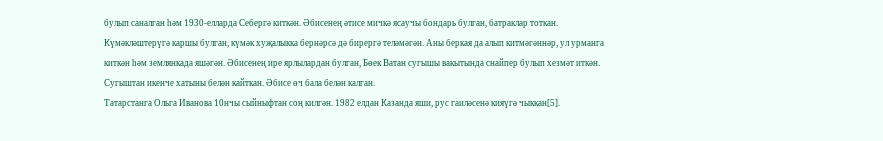булып саналган һәм 1930-елларда Себергә киткән. Әбисенең әтисе мичкә ясаучы бондарь булган, батраклар тоткан. Күмәкләштерүгә каршы булган, күмәк хуҗалыкка бернәрсә дә бирергә теләмәгән. Аны беркая да алып китмәгәннәр, ул урманга киткән һәм землянкада яшәгән. Әбисенең ире ярлылардан булган, Бөек Ватан сугышы вакытында снайпер булып хезмәт иткән. Сугыштан икенче хатыны белән кайткан. Әбисе өч бала белән калган.
Татарстанга Ольга Иванова 10нчы сыйныфтан соң килгән. 1982 елдан Казанда яши, рус гаиләсенә кияүгә чыккан[5].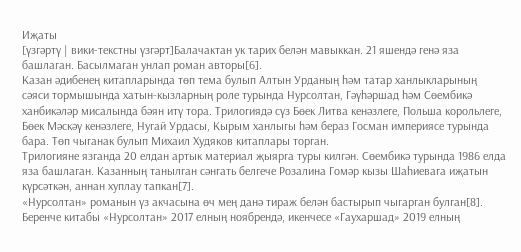Иҗаты
[үзгәртү | вики-текстны үзгәрт]Балачактан ук тарих белән мавыккан. 21 яшендә генә яза башлаган. Басылмаган унлап роман авторы[6].
Казан әдибенең китапларында төп тема булып Алтын Урданың һәм татар ханлыкларының сәяси тормышында хатын-кызларның роле турында Нурсолтан, Гәүһәршад һәм Сөембикә ханбикәләр мисалында бәян итү тора. Трилогиядә сүз Бөек Литва кенәзлеге, Польша корольлеге, Бөек Мәскәү кенәзлеге, Нугай Урдасы, Кырым ханлыгы һәм бераз Госман империясе турында бара. Төп чыганак булып Михаил Худяков китаплары торган.
Трилогияне язганда 20 елдан артык материал җыярга туры килгән. Сөембикә турында 1986 елда яза башлаган. Казанның танылган сәнгать белгече Розалина Гомәр кызы Шаһиевага иҗатын күрсәткән, аннан хуплау тапкан[7].
«Нурсолтан» романын үз акчасына өч мең данә тираж белән бастырып чыгарган булган[8].
Беренче китабы «Нурсолтан» 2017 елның ноябрендә, икенчесе «Гаухаршад» 2019 елның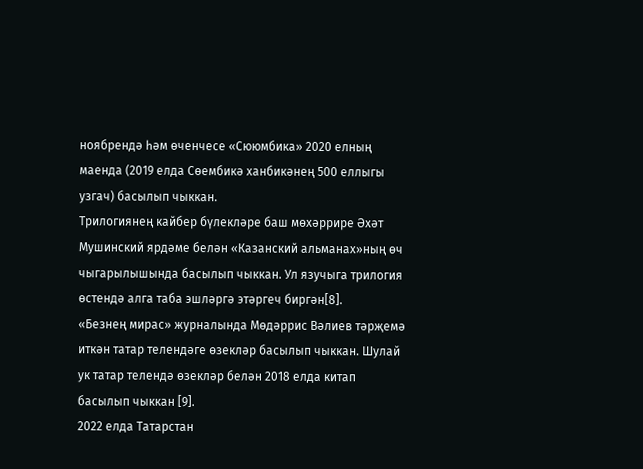ноябрендә һәм өченчесе «Сююмбика» 2020 елның маенда (2019 елда Сөембикә ханбикәнең 500 еллыгы узгач) басылып чыккан.
Трилогиянең кайбер бүлекләре баш мөхәррире Әхәт Мушинский ярдәме белән «Казанский альманах»ның өч чыгарылышында басылып чыккан. Ул язучыга трилогия өстендә алга таба эшләргә этәргеч биргән[8].
«Безнең мирас» журналында Мөдәррис Вәлиев тәрҗемә иткән татар телендәге өзекләр басылып чыккан. Шулай ук татар телендә өзекләр белән 2018 елда китап басылып чыккан [9].
2022 елда Татарстан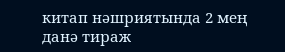китап нәшриятында 2 мең данә тираж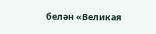белән «Великая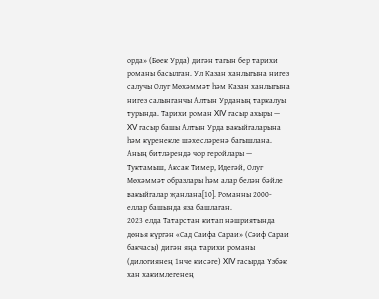орда» (Бөек Урда) дигән тагын бер тарихи романы басылган. Ул Казан ханлыгына нигез салучы Олуг Мөхәммәт һәм Казан ханлыгына нигез салынганчы Алтын Урданың таркалуы турында. Тарихи роман XIV гасыр ахыры — XV гасыр башы Алтын Урда вакыйгаларына һәм күренекле шәхесләренә багышлана. Аның битләрендә чор геройлары — Туктамыш, Аксак Тимер, Идегәй, Олуг Мөхәммәт образлары һәм алар белән бәйле вакыйгалар җанлана[10]. Романны 2000-еллар башында яза башлаган.
2023 елда Татарстан китап нәшриятында дөнья күргән «Сад Саифа Сараи» (Сәиф Сараи бакчасы) дигән яңа тарихи романы (дилогиянең 1нче кисәге) XIV гасырда Үзбәк хан хакимлегенең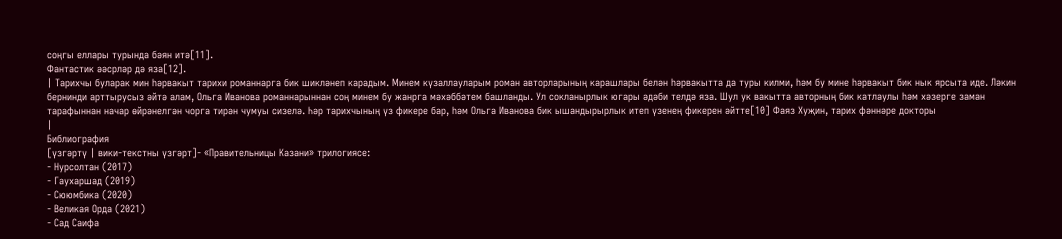соңгы еллары турында бәян итә[11].
Фантастик әәсрләр дә яза[12].
| Тарихчы буларак мин һәрвакыт тарихи романнарга бик шикләнеп карадым. Минем күзаллауларым роман авторларының карашлары белән һәрвакытта да туры килми, һәм бу мине һәрвакыт бик нык ярсыта иде. Ләкин бернинди арттырусыз әйтә алам, Ольга Иванова романнарыннан соң минем бу жанрга мәхәббәтем башланды. Ул сокланырлык югары әдәби телдә яза. Шул ук вакытта авторның бик катлаулы һәм хәзерге заман тарафыннан начар өйрәнелгән чорга тирән чумуы сизелә. Һәр тарихчының үз фикере бар, һәм Ольга Иванова бик ышандырырлык итеп үзенең фикерен әйтте[10] Фаяз Хуҗин, тарих фәннәре докторы
|
Библиография
[үзгәртү | вики-текстны үзгәрт]- «Правительницы Казани» трилогиясе:
- Нурсолтан (2017)
- Гаухаршад (2019)
- Сююмбика (2020)
- Великая Орда (2021)
- Сад Саифа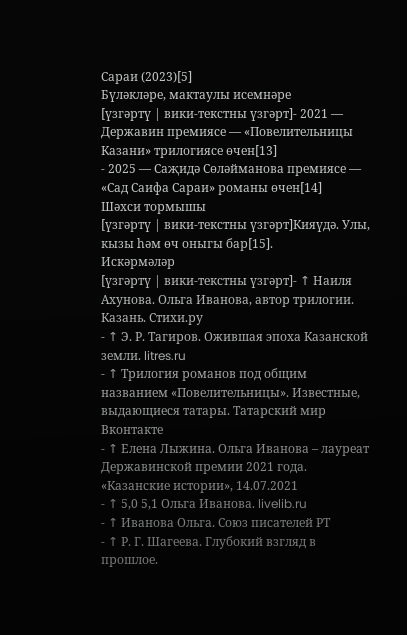Сараи (2023)[5]
Бүләкләре, мактаулы исемнәре
[үзгәртү | вики-текстны үзгәрт]- 2021 ― Державин премиясе ― «Повелительницы Казани» трилогиясе өчен[13]
- 2025 ― Саҗидә Сөләйманова премиясе ― «Сад Саифа Сараи» романы өчен[14]
Шәхси тормышы
[үзгәртү | вики-текстны үзгәрт]Кияүдә. Улы, кызы һәм өч оныгы бар[15].
Искәрмәләр
[үзгәртү | вики-текстны үзгәрт]- ↑ Наиля Ахунова. Ольга Иванова, автор трилогии. Казань. Стихи.ру
- ↑ Э. Р. Тагиров. Ожившая эпоха Казанской земли. litres.ru
- ↑ Трилогия романов под общим названием «Повелительницы». Известные, выдающиеся татары. Татарский мир Вконтакте
- ↑ Елена Лыжина. Ольга Иванова – лауреат Державинской премии 2021 года. «Казанские истории», 14.07.2021
- ↑ 5,0 5,1 Ольга Иванова. livelib.ru
- ↑ Иванова Ольга. Союз писателей РТ
- ↑ Р. Г. Шагеева. Глубокий взгляд в прошлое.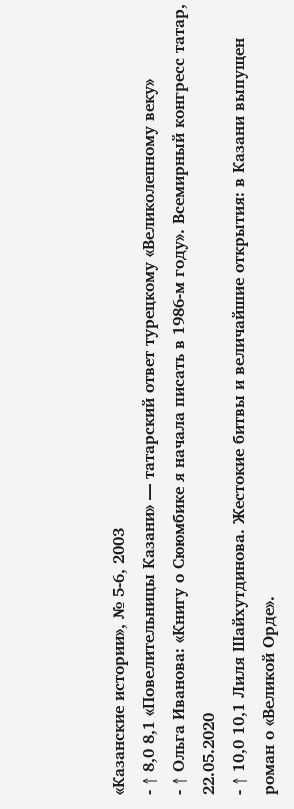«Казанские истории», № 5-6, 2003
- ↑ 8,0 8,1 «Повелительницы Казани» — татарский ответ турецкому «Великолепному веку»
- ↑ Ольга Иванова: «Книгу о Сююмбике я начала писать в 1986-м году». Всемирный конгресс татар, 22.05.2020
- ↑ 10,0 10,1 Лиля Шайхутдинова. Жестокие битвы и величайшие открытия: в Казани выпущен роман о «Великой Орде».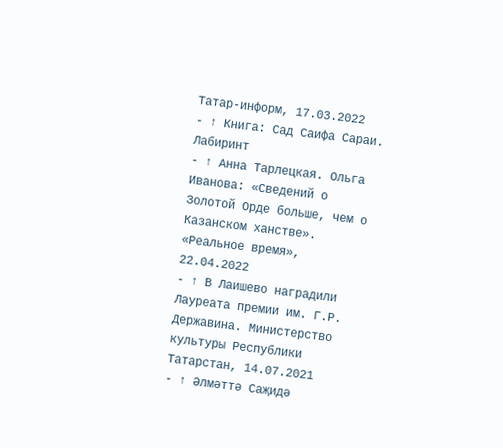Татар-информ, 17.03.2022
- ↑ Книга: Сад Саифа Сараи. Лабиринт
- ↑ Анна Тарлецкая. Ольга Иванова: «Сведений о Золотой Орде больше, чем о Казанском ханстве». «Реальное время», 22.04.2022
- ↑ В Лаишево наградили Лауреата премии им. Г.Р. Державина. Министерство культуры Республики Татарстан, 14.07.2021
- ↑ Әлмәттә Саҗидә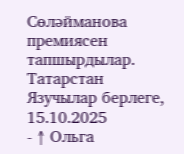Сөләйманова премиясен тапшырдылар. Татарстан Язучылар берлеге, 15.10.2025
- ↑ Ольга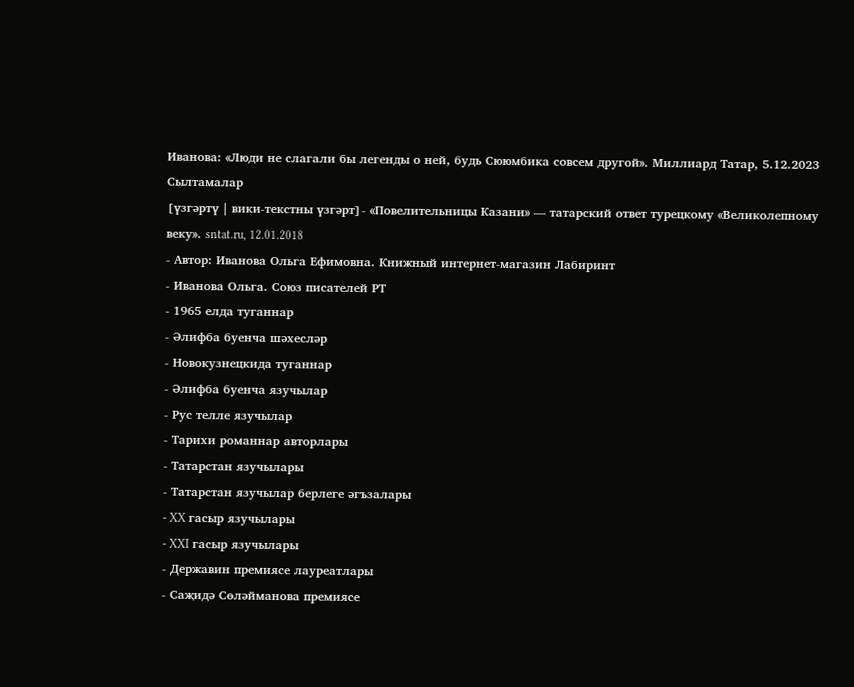Иванова: «Люди не слагали бы легенды о ней, будь Сююмбика совсем другой». Миллиард Татар, 5.12.2023
Сылтамалар
[үзгәртү | вики-текстны үзгәрт]- «Повелительницы Казани» — татарский ответ турецкому «Великолепному веку». sntat.ru, 12.01.2018
- Автор: Иванова Ольга Ефимовна. Книжный интернет-магазин Лабиринт
- Иванова Ольга. Союз писателей РТ
- 1965 елда туганнар
- Әлифба буенча шәхесләр
- Новокузнецкида туганнар
- Әлифба буенча язучылар
- Рус телле язучылар
- Тарихи романнар авторлары
- Татарстан язучылары
- Татарстан язучылар берлеге әгъзалары
- XX гасыр язучылары
- XXI гасыр язучылары
- Державин премиясе лауреатлары
- Саҗидә Сөләйманова премиясе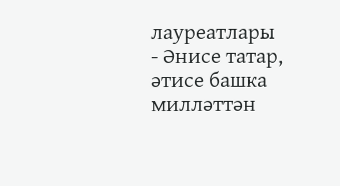лауреатлары
- Әнисе татар, әтисе башка милләттән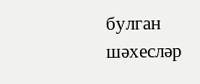булган шәхесләр